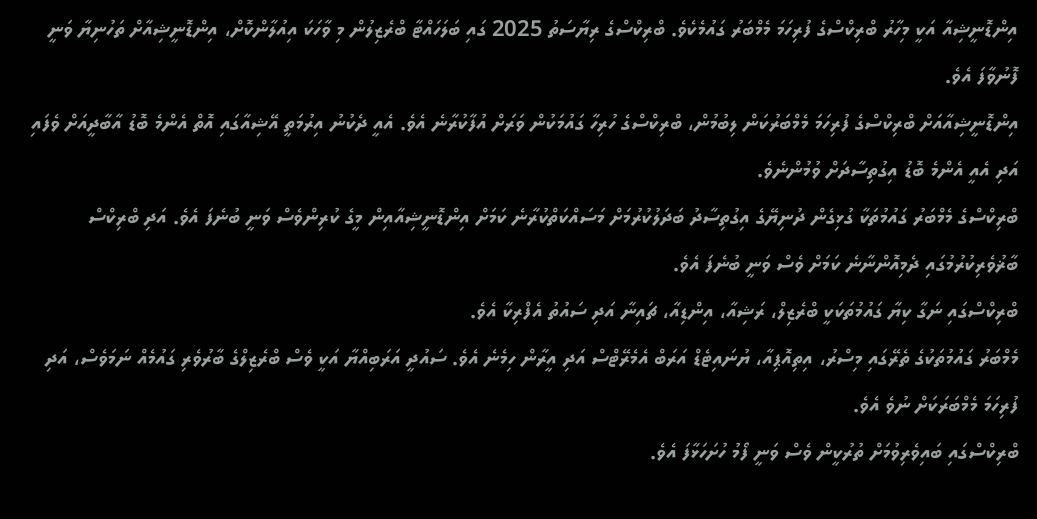އިންޑޮނީޝިއާ އަކީ މިހާރު ބްރިކްސްގެ ފުރިހަމަ މެމްބަރު ގައުމެކެވެ. ބްރިކްސްގެ ރިޔާސަތު 2025 ގައި ބަލަހައްޓާ ބްރެޒިލުން މި ވާހަކަ އިއުލާންކޮށް، އިންޑޮނީޝިއާށް ތަހުނިޔާ ވަނީ ފޮނުވާފަ އެވެ.
އިންޑޮނީޝިއާއަށް ބްރިކްސްގެ ފުރިހަމަ މެމްބަރުކަން ލިބުމުން، ބްރިކްސްގެ ހުރިހާ ގައުމަކުން ވަރަށް އުފާކުރާނެ އެވެ. އެއީ ދެކުނު އިރުމަތީ އޭޝިއާގައި އޮތް އެންމެ ބޮޑު އާބާދީއަށް ވެފައި އަދި އެއީ އެންމެ ބޮޑު އިގުތިސާދަށް ވުމުންނެވެ.
ބްރިކްސްގެ މެމްބަރު ގައުމުތަކާ ގުޅިގެން ދުނިޔޭގެ އިގުތިސާދު ބަދަލުކުރުމަށް މަސައްކަތްކުރާނެ ކަމަށް އިންޑޮނީޝިއާއިން މީގެ ކުރިންވެސް ވަނީ ބުނެފަ އެވެ. އަދި ބްރިކްސް ބާޜުވެރިކުރުމުގައި ދެމިއޮންނާނެ ކަމަށް ވެސް ވަނީ ބުނެފަ އެވެ.
ބްރިކްސްގައި ނަގާ ކިޔާ ގައުމުތަކަކީ ބްރެޒިލް، ރަޝިއާ، އިންޑިއާ، ޗައިނާ އަދި ސައުތު އެފްރިކާ އެވެ.
މެމްބަރު ގައުމުތަކުގެ ތެރޭގައި މިސްރު، އިތިއޮޕިއާ، ޔުނައިޓެޑް އަރަބް އެމެރޭޓްސް އަދި އީރާން ހިމެނެ އެވެ. ސައުދީ އަރަބިއްޔާ އަކީ ވެސް ބްރެޒިލްގެ ބާރުވެރި ގައުމެއް ނަމަވެސް، އަދި ފުރިހަމަ މެމްބަރަކަށް ނުވެ އެވެ.
ބްރިކްސްގައި ބައިވެރިވުމަށް ތުރުކީން ވެސް ވަނީ ފޯމު ހުށަހަޅާފަ އެވެ.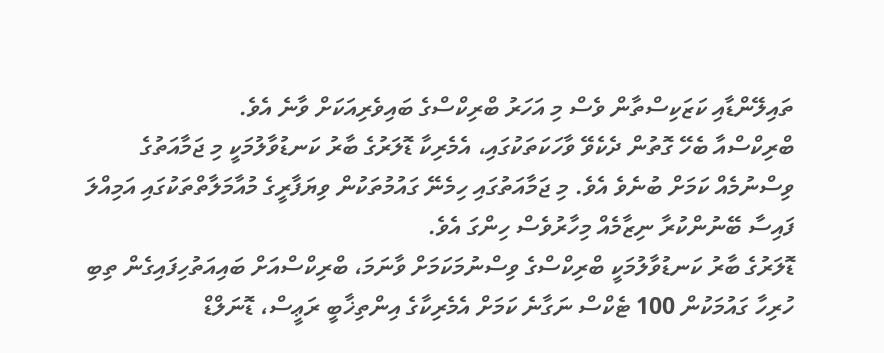ތައިލޭންޑާއި ކަޒަކިސްތާން ވެސް މި އަހަރު ބްރިކްސްގެ ބައިވެރިއަކަށް ވާނެ އެވެ.
ބްރިކްސްއާ ބެހޭ ގޮތުން ދެކެވޭ ވާހަކަތަކުގައި، އެމެރިކާ ޑޮލަރުގެ ބާރު ކަނޑުވާލުމަކީ މި ޖަމާއަތުގެ ވިސްނުމެއް ކަމަށް ބުނެވެ އެވެ. މި ޖަމާއަތުގައި ހިމެނޭ ގައުމުތަކުން ވިޔަފާރީގެ މުއާމަލާތްތަކުގައި އަމިއްލަ ފައިސާ ބޭނުންކުރާ ނިޒާމެއް މިހާރުވެސް ހިންގަ އެވެ.
ޑޮލަރުގެ ބާރު ކަނޑުވާލުމަކީ ބްރިކްސްގެ ވިސްނުމަކަމަށް ވާނަމަ، ބްރިކްސްއަށް ބައިއަތުހިފައިގެން ތިބި ހުރިހާ ގައުމަކުން 100 ޓެކްސް ނަގާނެ ކަމަށް އެމެރިކާގެ އިންތިޚާބީ ރަޢީސް، ޑޮނަލްޑް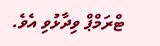ޓްރަމްޕް ވިދާޅުވި އެވެ.